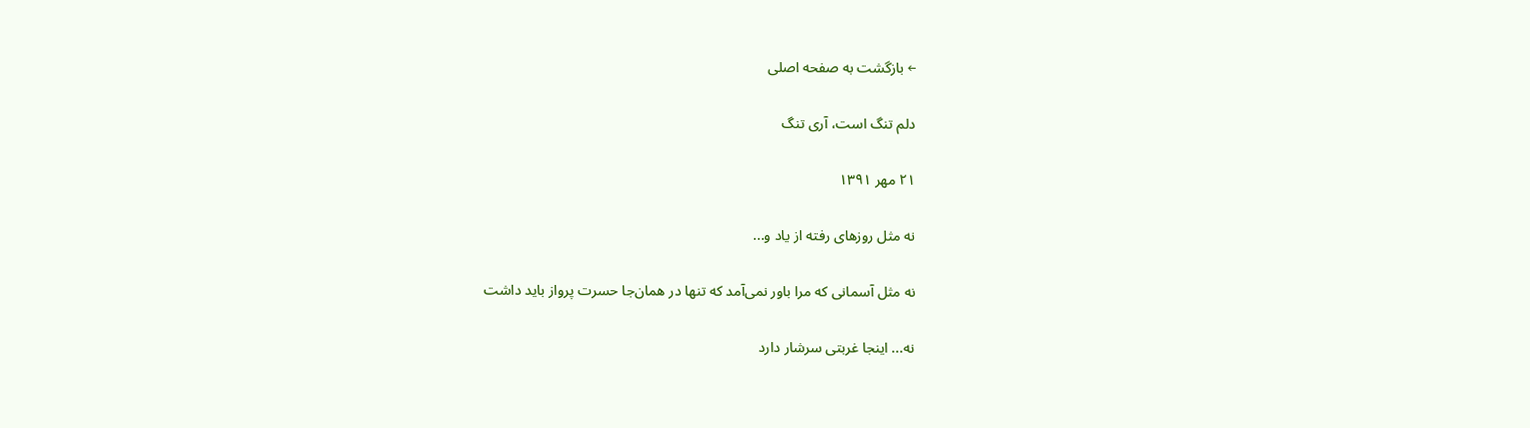← بازگشت به صفحه اصلی

دلم تنگ است، آری تنگ

۲۱ مهر ۱۳۹۱

نه مثل روزهای رفته از یاد و...

نه مثل آسمانی که مرا باور نمی‌آمد که تنها در همان‌جا حسرت پرواز باید داشت

نه... اینجا غربتی سرشار دارد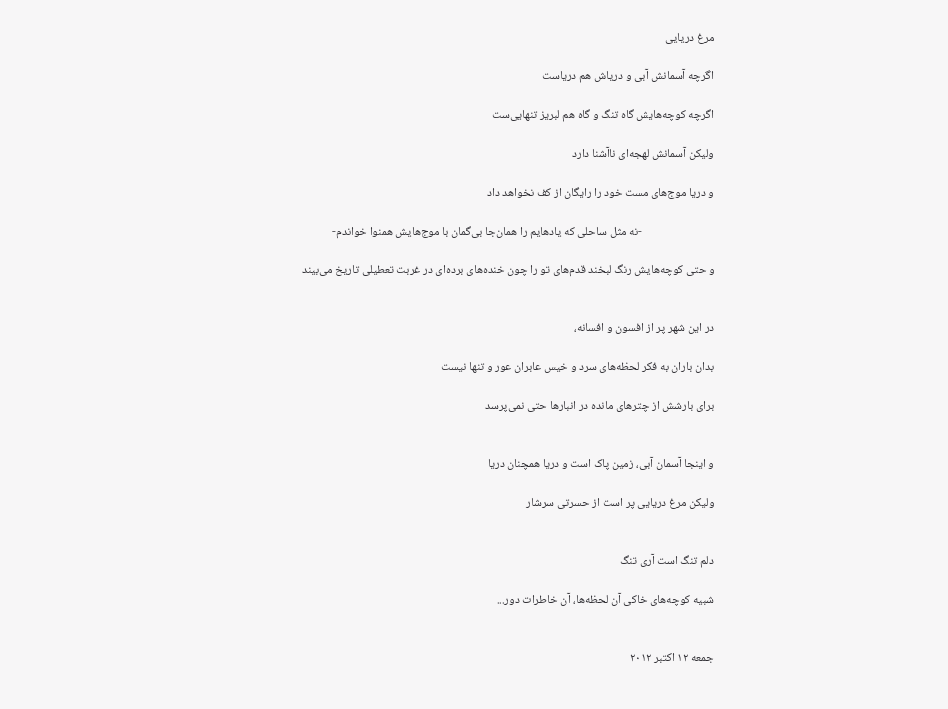مرغ دریایی

اگرچه آسمانش آبی و دریاش هم دریاست

اگرچه کوچه‌هایش گاه تنگ و گاه هم لبریز تنهایی‌ست

ولیکن آسمانش لهجه‌ای ناآشنا دارد

و دریا موج‌های مست خود را رایگان از کف نخواهد داد

                           -نه مثل ساحلی که یادهایم را همان‌جا بی‌گمان با موج‌هایش هم‍نوا خواندم-

و حتی کوچه‌هایش رنگ لبخند قدم‌های تو را چون خنده‌های برده‌ای در غربت تعطیلی تاریخ می‌بیند


در این شهر پر از افسون و افسانه،

بدان باران به فکر لحظه‌های سرد و خیس عابران عور و تنها نیست

برای بارشش از چترهای مانده در انبارها حتی نمی‌پرسد


و اینجا آسمان آبی، زمین پاک است و دریا همچنان دریا

ولیکن مرغ دریایی پر است از حسرتی سرشار


دلم تنگ است آری تنگ

شبیه کوچه‌های خاکی آن لحظه‌ها، آن خاطرات دور...


جمعه ۱۲ اکتبر ۲۰۱۲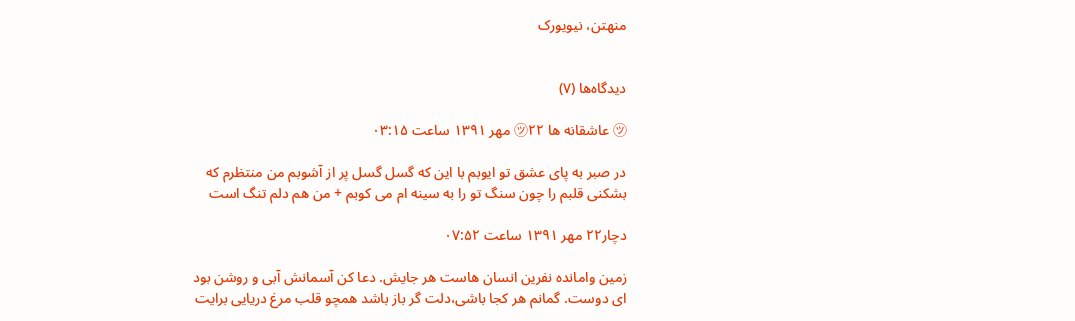منهتن، نیویورک


دیدگاه‌ها (۷)

㋡ عاشقانه ها ㋡۲۲ مهر ۱۳۹۱ ساعت ۰۳:۱۵

در صبر به پای عشق تو ایوبم با این که گسل گسل پر از آشوبم من منتظرم که بشکنی قلبم را چون سنگ تو را به سینه ام می کوبم + من هم دلم تنگ است

دچار۲۲ مهر ۱۳۹۱ ساعت ۰۷:۵۲

زمین وامانده نفرین انسان هاست هر جایش. دعا کن آسمانش آبی و روشن بود ای دوست. گمانم هر کجا باشی،دلت گر باز باشد همچو قلب مرغ دریایی برایت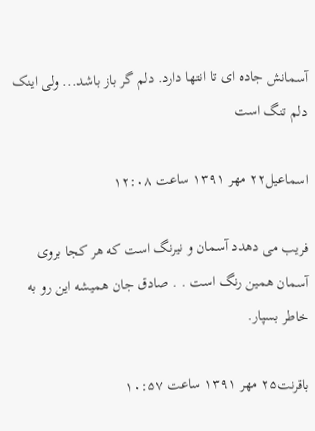آسمانش جاده ای تا انتها دارد. دلم گر باز باشد... ولی اینک دلم تنگ است

اسماعیل۲۲ مهر ۱۳۹۱ ساعت ۱۲:۰۸

فریب می دهدد آسمان و نیرنگ است که هر کجا بروی آسمان همین رنگ است . . صادق جان همیشه این رو به خاطر بسپار.

باقرنت۲۵ مهر ۱۳۹۱ ساعت ۱۰:۵۷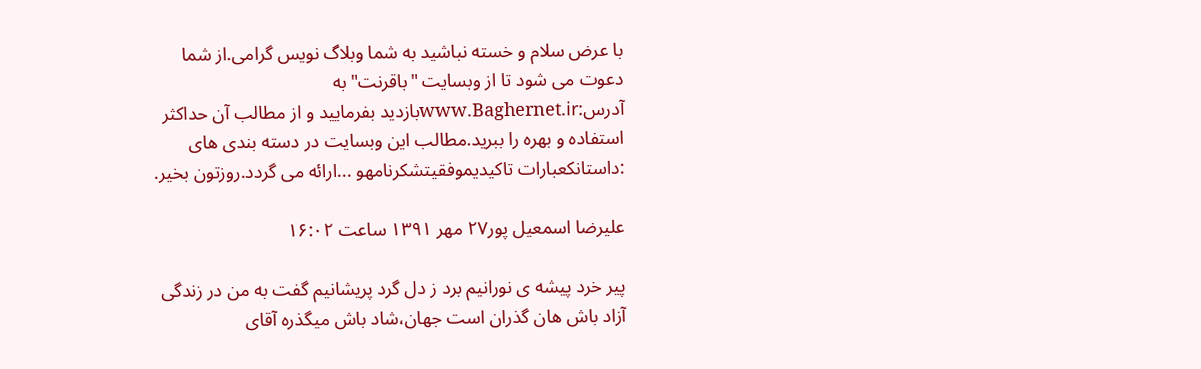با عرض سلام و خسته نباشید به شما وبلاگ نویس گرامی.از شما دعوت می شود تا از وبسایت "باقرنت" به آدرس:www.Baghernet.irبازدید بفرمایید و از مطالب آن حداکثر استفاده و بهره را ببرید.مطالب این وبسایت در دسته بندی های :داستانکعبارات تاکیدیموفقیتشکرنامهو ...ارائه می گردد.روزتون بخیر.

علیرضا اسمعیل پور۲۷ مهر ۱۳۹۱ ساعت ۱۶:۰۲

پیر خرد پیشه ی نورانیم برد ز دل گرد پریشانیم گفت به من در زندگی آزاد باش هان گذران است جهان،شاد باش میگذره آقای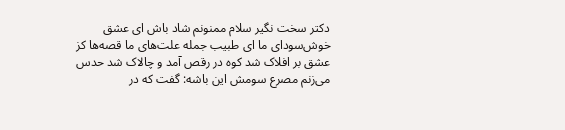دکتر سخت نگیر سلام ممنونم شاد باش ای عشق خوش‌سودای ما ای طبیب جمله علت‌های ما قصه‌ها کز عشق بر افلاک شد کوه در رقص آمد و چالاک شد حدس می‌زنم مصرع سومش این باشه: گفت که در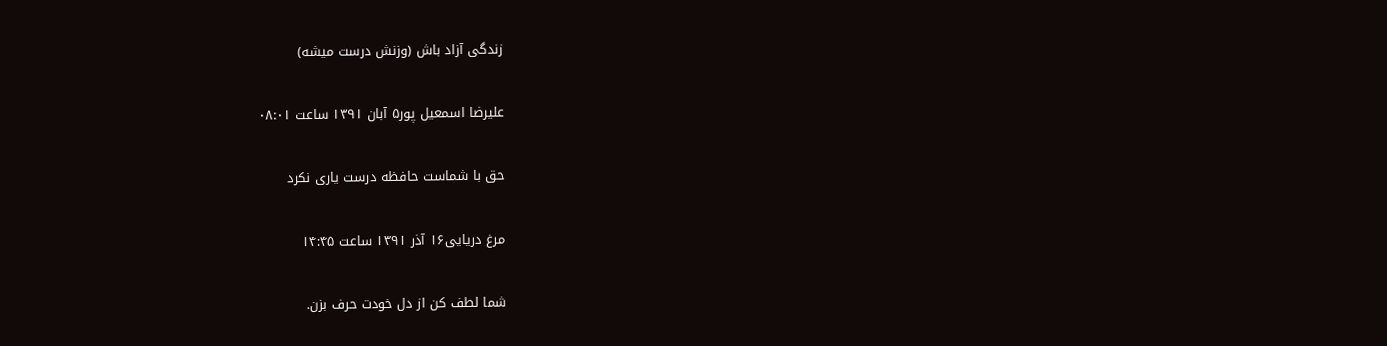زندگی آزاد باش (وزنش درست میشه)

علیرضا اسمعیل پور۵ آبان ۱۳۹۱ ساعت ۰۸:۰۱

حق با شماست حافظه درست یاری نکرد

مرغ دریایی۱۶ آذر ۱۳۹۱ ساعت ۱۴:۴۵

شما لطف کن از دل خودت حرف بزن.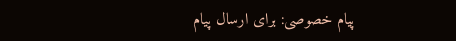پیام خصوصی: برای ارسال پیام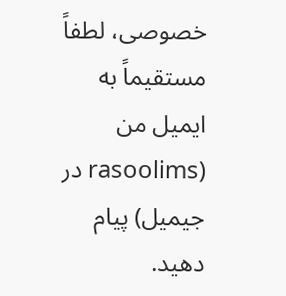خصوصی، لطفاً مستقیماً به ایمیل من (rasoolims در جیمیل) پیام دهید.